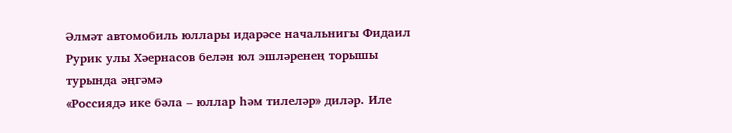Әлмәт автомобиль юллары идарәсе начальнигы Фидаил Рурик улы Хәернасов белән юл эшләренең торышы турында әңгәмә
«Россиядә ике бәла – юллар һәм тилеләр» диләр. Иле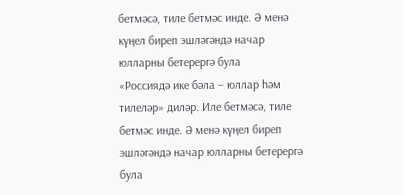бетмәсә, тиле бетмәс инде. Ә менә күңел биреп эшләгәндә начар юлларны бетерергә була
«Россиядә ике бәла – юллар һәм тилеләр» диләр. Иле бетмәсә, тиле бетмәс инде. Ә менә күңел биреп эшләгәндә начар юлларны бетерергә була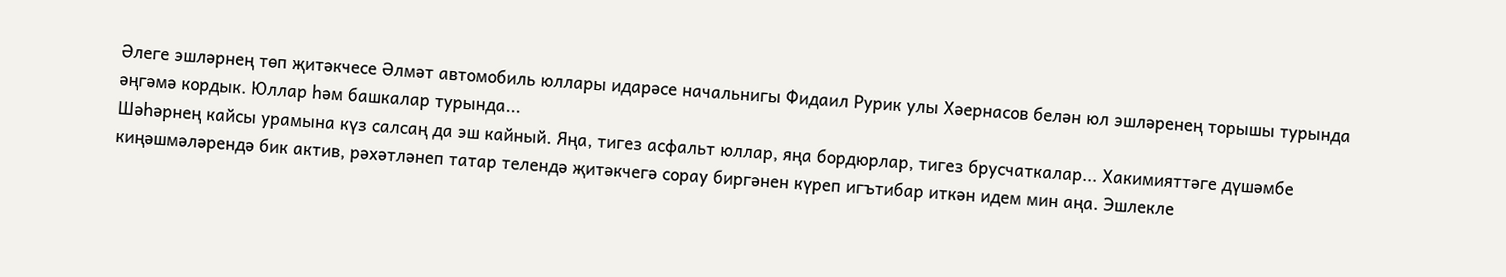Әлеге эшләрнең төп җитәкчесе Әлмәт автомобиль юллары идарәсе начальнигы Фидаил Рурик улы Хәернасов белән юл эшләренең торышы турында әңгәмә кордык. Юллар һәм башкалар турында...
Шәһәрнең кайсы урамына күз салсаң да эш кайный. Яңа, тигез асфальт юллар, яңа бордюрлар, тигез брусчаткалар... Хакимияттәге дүшәмбе киңәшмәләрендә бик актив, рәхәтләнеп татар телендә җитәкчегә сорау биргәнен күреп игътибар иткән идем мин аңа. Эшлекле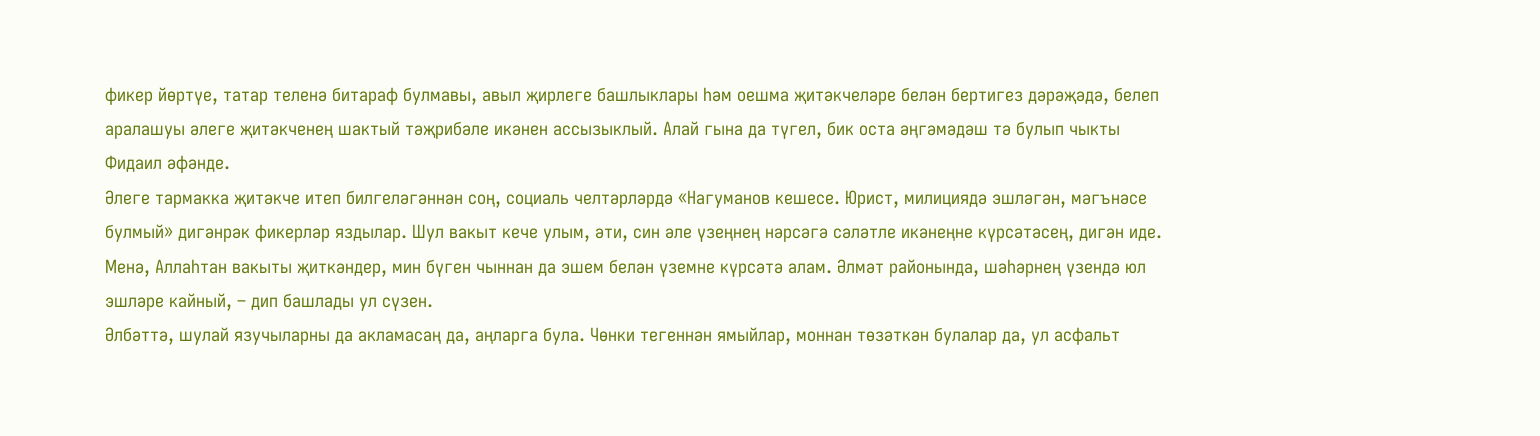фикер йөртүе, татар теленә битараф булмавы, авыл җирлеге башлыклары һәм оешма җитәкчеләре белән бертигез дәрәҗәдә, белеп аралашуы әлеге җитәкченең шактый тәҗрибәле икәнен ассызыклый. Алай гына да түгел, бик оста әңгәмәдәш тә булып чыкты Фидаил әфәнде.
Әлеге тармакка җитәкче итеп билгеләгәннән соң, социаль челтәрләрдә «Нагуманов кешесе. Юрист, милициядә эшләгән, мәгънәсе булмый» дигәнрәк фикерләр яздылар. Шул вакыт кече улым, әти, син әле үзеңнең нәрсәгә сәләтле икәнеңне күрсәтәсең, дигән иде. Менә, Аллаһтан вакыты җиткәндер, мин бүген чыннан да эшем белән үземне күрсәтә алам. Әлмәт районында, шәһәрнең үзендә юл эшләре кайный, – дип башлады ул сүзен.
Әлбәттә, шулай язучыларны да акламасаң да, аңларга була. Чөнки тегеннән ямыйлар, моннан төзәткән булалар да, ул асфальт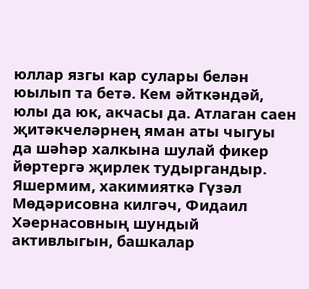юллар язгы кар сулары белән юылып та бетә. Кем әйткәндәй, юлы да юк, акчасы да. Атлаган саен җитәкчеләрнең яман аты чыгуы да шәһәр халкына шулай фикер йөртергә җирлек тудыргандыр. Яшермим, хакимияткә Гүзәл Мөдәрисовна килгәч, Фидаил Хәернасовның шундый активлыгын, башкалар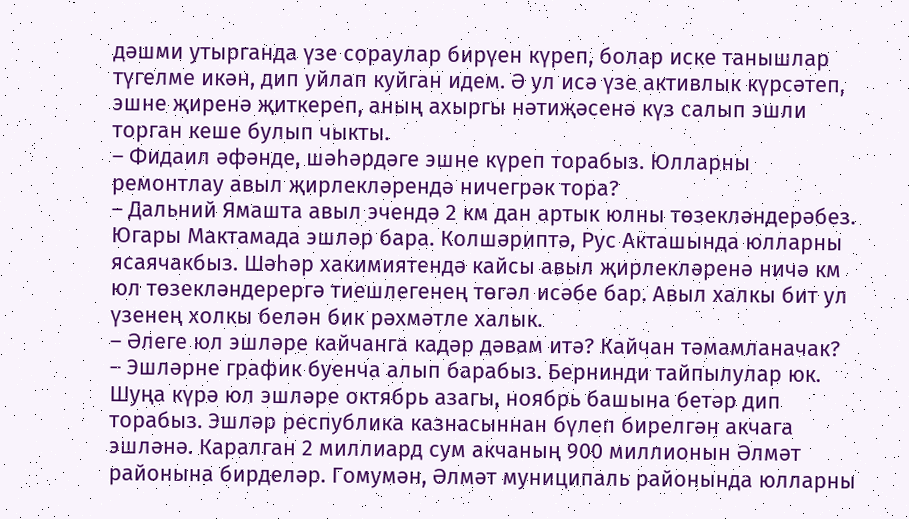дәшми утырганда үзе сораулар бирүен күреп, болар иске танышлар түгелме икән, дип уйлап куйган идем. Ә ул исә үзе активлык күрсәтеп, эшне җиренә җиткереп, аның ахыргы нәтиҗәсенә күз салып эшли торган кеше булып чыкты.
– Фидаил әфәнде, шәһәрдәге эшне күреп торабыз. Юлларны ремонтлау авыл җирлекләрендә ничегрәк тора?
– Дальний Ямашта авыл эчендә 2 км дан артык юлны төзекләндерәбез. Югары Мактамада эшләр бара. Колшәриптә, Рус Акташында юлларны ясаячакбыз. Шәһәр хакимиятендә кайсы авыл җирлекләренә ничә км юл төзекләндерергә тиешлегенең төгәл исәбе бар. Авыл халкы бит ул үзенең холкы белән бик рәхмәтле халык.
– Әлеге юл эшләре кайчанга кадәр дәвам итә? Кайчан тәмамланачак?
– Эшләрне график буенча алып барабыз. Бернинди тайпылулар юк. Шуңа күрә юл эшләре октябрь азагы, ноябрь башына бетәр дип торабыз. Эшләр республика казнасыннан бүлеп бирелгән акчага эшләнә. Каралган 2 миллиард сум акчаның 900 миллионын Әлмәт районына бирделәр. Гомумән, Әлмәт муниципаль районында юлларны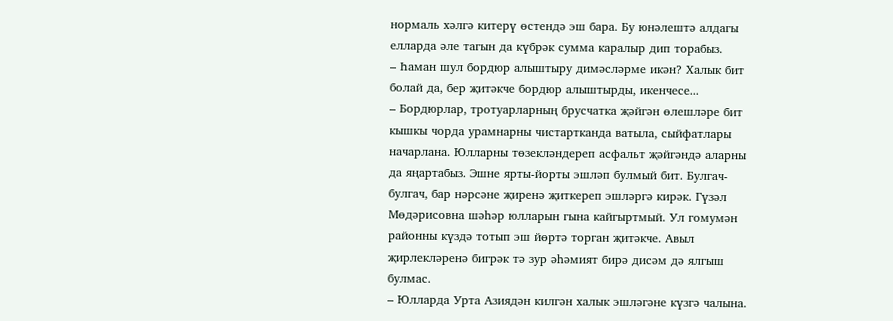нормаль хәлгә китерү өстендә эш бара. Бу юнәлештә алдагы елларда әле тагын да күбрәк сумма каралыр дип торабыз.
– Һаман шул бордюр алыштыру димәсләрме икән? Халык бит болай да, бер җитәкче бордюр алыштырды, икенчесе...
– Бордюрлар, тротуарларның брусчатка җәйгән өлешләре бит кышкы чорда урамнарны чистартканда ватыла, сыйфатлары начарлана. Юлларны төзекләндереп асфальт җәйгәндә аларны да яңартабыз. Эшне ярты-йорты эшләп булмый бит. Булгач-булгач, бар нәрсәне җиренә җиткереп эшләргә кирәк. Гүзәл Мөдәрисовна шәһәр юлларын гына кайгыртмый. Ул гомумән районны күздә тотып эш йөртә торган җитәкче. Авыл җирлекләренә бигрәк тә зур әһәмият бирә дисәм дә ялгыш булмас.
– Юлларда Урта Азиядән килгән халык эшләгәне күзгә чалына.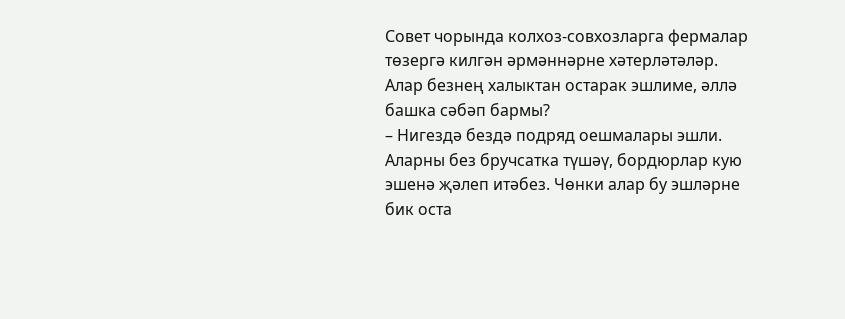Совет чорында колхоз-совхозларга фермалар төзергә килгән әрмәннәрне хәтерләтәләр. Алар безнең халыктан остарак эшлиме, әллә башка сәбәп бармы?
– Нигездә бездә подряд оешмалары эшли. Аларны без бручсатка түшәү, бордюрлар кую эшенә җәлеп итәбез. Чөнки алар бу эшләрне бик оста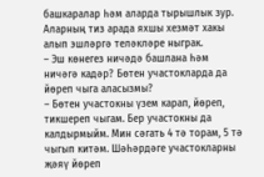башкаралар һәм аларда тырышлык зур. Аларның тиз арада яхшы хезмәт хакы алып эшләргә теләкләре ныграк.
– Эш көнегез ничәдә башлана һәм ничәгә кадәр? Бөтен участокларда да йөреп чыга аласызмы?
– Бөтен участокны үзем карап, йөреп, тикшереп чыгам. Бер участокны да калдырмыйм. Мин сәгать 4 тә торам, 5 тә чыгып китәм. Шәһәрдәге участокларны җәяү йөреп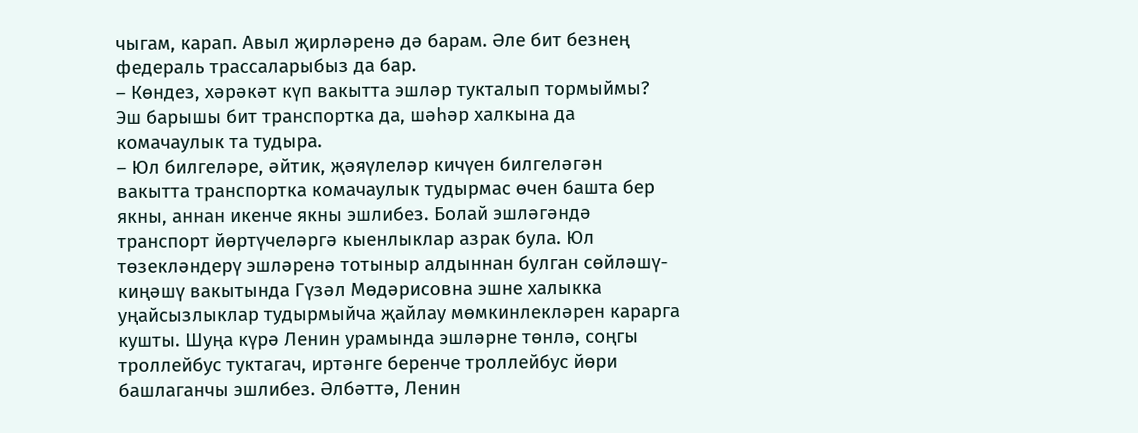чыгам, карап. Авыл җирләренә дә барам. Әле бит безнең федераль трассаларыбыз да бар.
– Көндез, хәрәкәт күп вакытта эшләр тукталып тормыймы? Эш барышы бит транспортка да, шәһәр халкына да комачаулык та тудыра.
– Юл билгеләре, әйтик, җәяүлеләр кичүен билгеләгән вакытта транспортка комачаулык тудырмас өчен башта бер якны, аннан икенче якны эшлибез. Болай эшләгәндә транспорт йөртүчеләргә кыенлыклар азрак була. Юл төзекләндерү эшләренә тотыныр алдыннан булган сөйләшү-киңәшү вакытында Гүзәл Мөдәрисовна эшне халыкка уңайсызлыклар тудырмыйча җайлау мөмкинлекләрен карарга кушты. Шуңа күрә Ленин урамында эшләрне төнлә, соңгы троллейбус туктагач, иртәнге беренче троллейбус йөри башлаганчы эшлибез. Әлбәттә, Ленин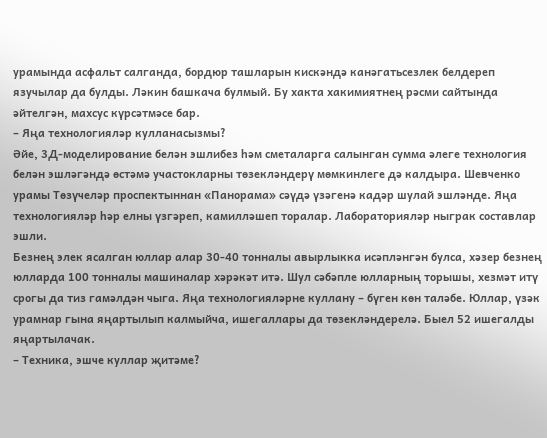урамында асфальт салганда, бордюр ташларын кискәндә канәгатьсезлек белдереп язучылар да булды. Ләкин башкача булмый. Бу хакта хакимиятнең рәсми сайтында әйтелгән, махсус күрсәтмәсе бар.
– Яңа технологияләр кулланасызмы?
Әйе, 3Д-моделирование белән эшлибез һәм сметаларга салынган сумма әлеге технология белән эшләгәндә өстәмә участокларны төзекләндерү мөмкинлеге дә калдыра. Шевченко урамы Төзүчеләр проспектыннан «Панорама» сәүдә үзәгенә кадәр шулай эшләнде. Яңа технологияләр һәр елны үзгәреп, камилләшеп торалар. Лабораторияләр ныграк составлар эшли.
Безнең элек ясалган юллар алар 30-40 тонналы авырлыкка исәпләнгән булса, хәзер безнең юлларда 100 тонналы машиналар хәрәкәт итә. Шул сәбәпле юлларның торышы, хезмәт итү срогы да тиз гамәлдән чыга. Яңа технологияләрне куллану – бүген көн таләбе. Юллар, үзәк урамнар гына яңартылып калмыйча, ишегаллары да төзекләндерелә. Быел 52 ишегалды яңартылачак.
– Техника, эшче куллар җитәме?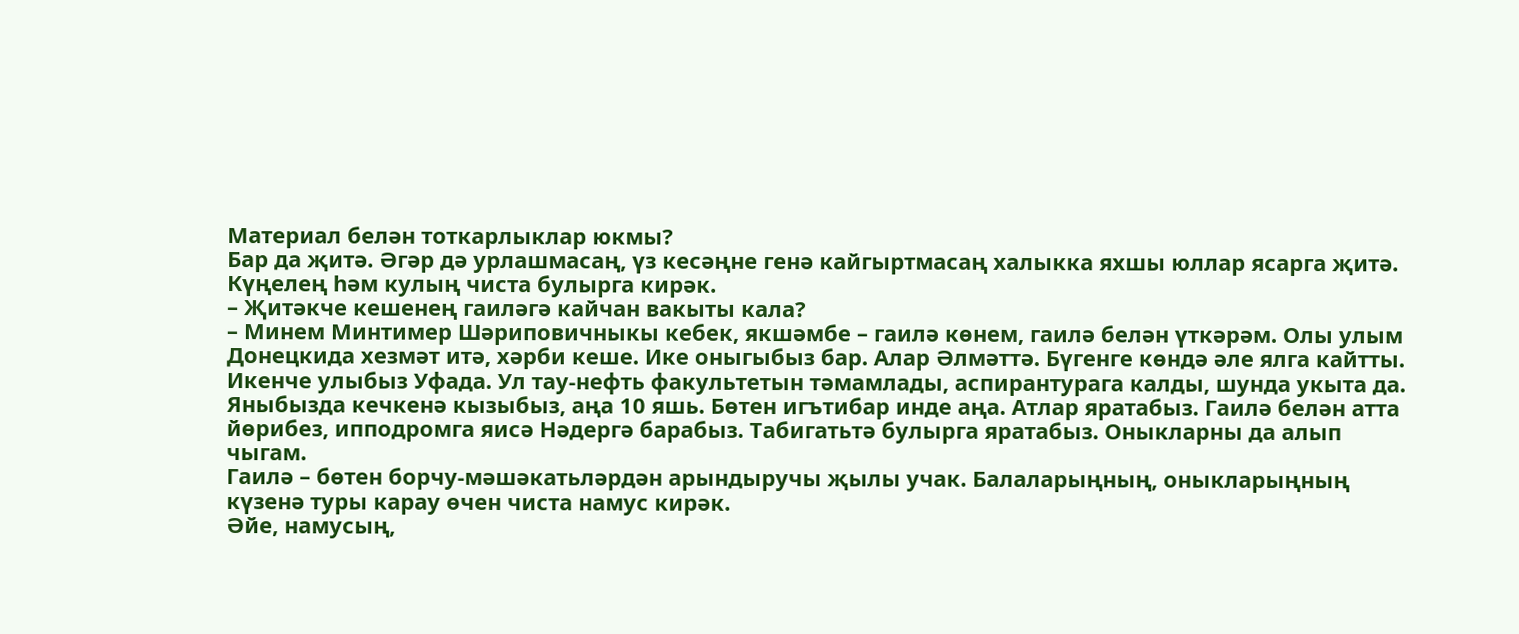Материал белән тоткарлыклар юкмы?
Бар да җитә. Әгәр дә урлашмасаң, үз кесәңне генә кайгыртмасаң халыкка яхшы юллар ясарга җитә. Күңелең һәм кулың чиста булырга кирәк.
– Җитәкче кешенең гаиләгә кайчан вакыты кала?
– Минем Минтимер Шәриповичныкы кебек, якшәмбе – гаилә көнем, гаилә белән үткәрәм. Олы улым Донецкида хезмәт итә, хәрби кеше. Ике оныгыбыз бар. Алар Әлмәттә. Бүгенге көндә әле ялга кайтты. Икенче улыбыз Уфада. Ул тау-нефть факультетын тәмамлады, аспирантурага калды, шунда укыта да. Яныбызда кечкенә кызыбыз, аңа 10 яшь. Бөтен игътибар инде аңа. Атлар яратабыз. Гаилә белән атта йөрибез, ипподромга яисә Нәдергә барабыз. Табигатьтә булырга яратабыз. Оныкларны да алып чыгам.
Гаилә – бөтен борчу-мәшәкатьләрдән арындыручы җылы учак. Балаларыңның, оныкларыңның күзенә туры карау өчен чиста намус кирәк.
Әйе, намусың,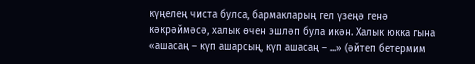күңелең чиста булса, бармакларың гел үзеңә генә кәкрәймәсә, халык өчен эшләп була икән. Халык юкка гына «ашасаң – күп ашарсың, күп ашасаң – ...» (әйтеп бетермим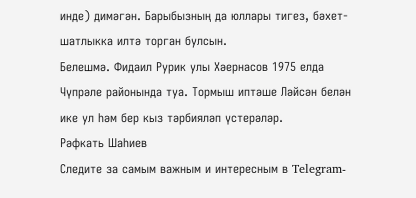инде) димәгән. Барыбызның да юллары тигез, бәхет-шатлыкка илтә торган булсын.
Белешмә. Фидаил Рурик улы Хәернасов 1975 елда Чүпрәле районында туа. Тормыш иптәше Ләйсән белән ике ул һәм бер кыз тәрбияләп үстерәләр.
Рәфкать Шаһиев
Следите за самым важным и интересным в Telegram-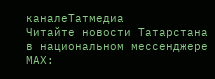каналеТатмедиа
Читайте новости Татарстана в национальном мессенджере MАХ: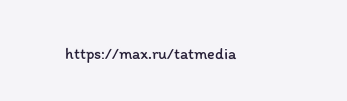https://max.ru/tatmedia